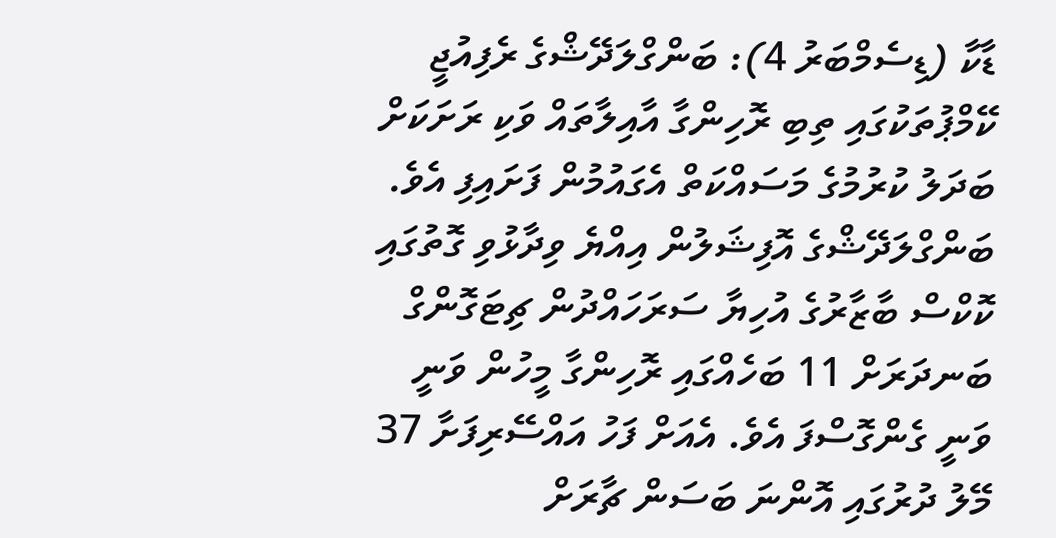ޑާކާ (ޑިސެމްބަރު 4): ބަންގްލަދޭޝްގެ ރެފިއުޖީ ކޭމްޕުތަކުގައި ތިބި ރޮހިންގާ އާއިލާތައް ވަކި ރަށަކަށް ބަދަލު ކުރުމުގެ މަސައްކަތް އެގައުމުން ފަށައިފި އެވެ.
ބަންގްލަދޭޝްގެ އޮފިޝަލުން އިއްޔެ ވިދާޅުވި ގޮތުގައި ކޮކްސް ބާޒާރުގެ އުހިޔާ ސަރަހައްދުން ޗިޓަގޮންގް ބަނދަރަށް 11 ބަހެއްގައި ރޮހިންގާ މީހުން ވަނީ ވަނީ ގެންގޮސްފަ އެވެ. އެއަށް ފަހު އައްސޭރިފަށާ 37 މޭލު ދުރުގައި އޮންނަ ބަސަން ޗާރަށް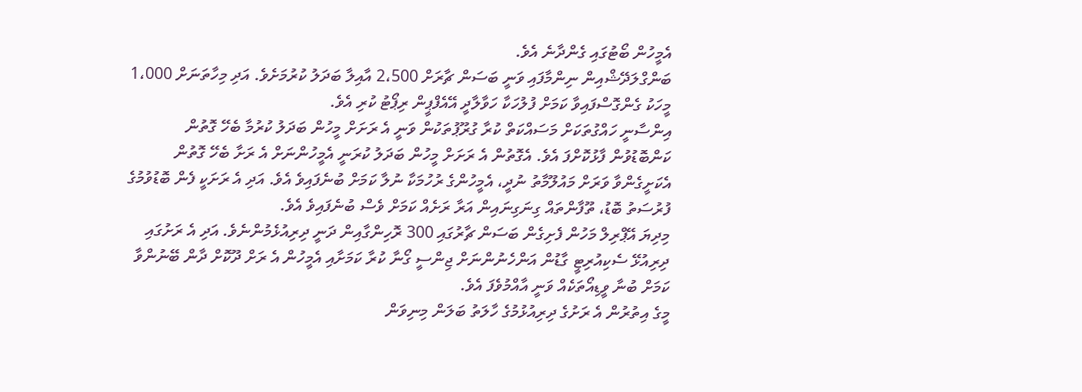އެމީހުން ބޯޓުގައި ގެންދާނެ އެވެ.
ބަންގްލަދޭޝްއިން ނިންމާފައި ވަނީ ބަސަން ޗާރަށް 2،500 އާއިލާ ބަދަލު ކުރުމަށެވެ. އަދި މިހާތަނަށް 1،000 މީހަކު ގެންގޮސްފައިވާ ކަމަށް ފުލުހަކާ ހަވާލާދީ އޭއެފްޕީން ރިޕޯޓު ކުރި އެވެ.
އިންސާނީ ހައްގުތަކަށް މަސައްކަތް ކުރާ ގުރޫޕުތަކުން ވަނީ އެ ރަށަށް މީހުން ބަދަލު ކުރުމާ ބެހޭ ގޮތުން ކަންބޮޑުވުން ފާޅުކޮށްފަ އެވެ. އެގޮތުން އެ ރަށަށް މީހުން ބަދަލު ކުރަނީ އެމީހުންނަށް އެ ރަށާ ބެހޭ ގޮތުން އެކަށީގެންވާ ވަރަށް މައުލޫމާތު ނުދީ، އެމީހުންގެ ރުހުމަކާ ނުލާ ކަމަށް ބުނެފައިވެ އެވެ. އަދި އެ ރަށަކީ ފެން ބޮޑުވުމުގެ ފުރުސަތު ބޮޑު، ތޫފާންތައް ގިނަގިނައިން އަރާ ރަށެއް ކަމަށް ވެސް ބުނެފައިވެ އެވެ.
މިދިޔަ އޭޕްރިލް މަހުން ފެށިގެން ބަސަން ޗާރުގައި 300 ރޮހިންގާއިން ދަނީ ދިރިއުޅެމުންނެވެ. އަދި އެ ރަށުގައި ދިރިއުޅޭ ސެކިއުރިޓީ ގާޑުން އަންހެނުންނަށް ޖިންސީ ގޯނާ ކުރާ ކަމަށާއި އެމީހުން އެ ރަށް ދޫކޮށް ދާން ބޭނުންވާ ކަމަށް ބުނާ ވީޑިއޯތަކެއް ވަނީ އާއްމުވެފަ އެވެ.
މީގެ އިތުރުން އެ ރަށުގެ ދިރިއުޅުމުގެ ހާލަތު ބަލަން މިނިވަން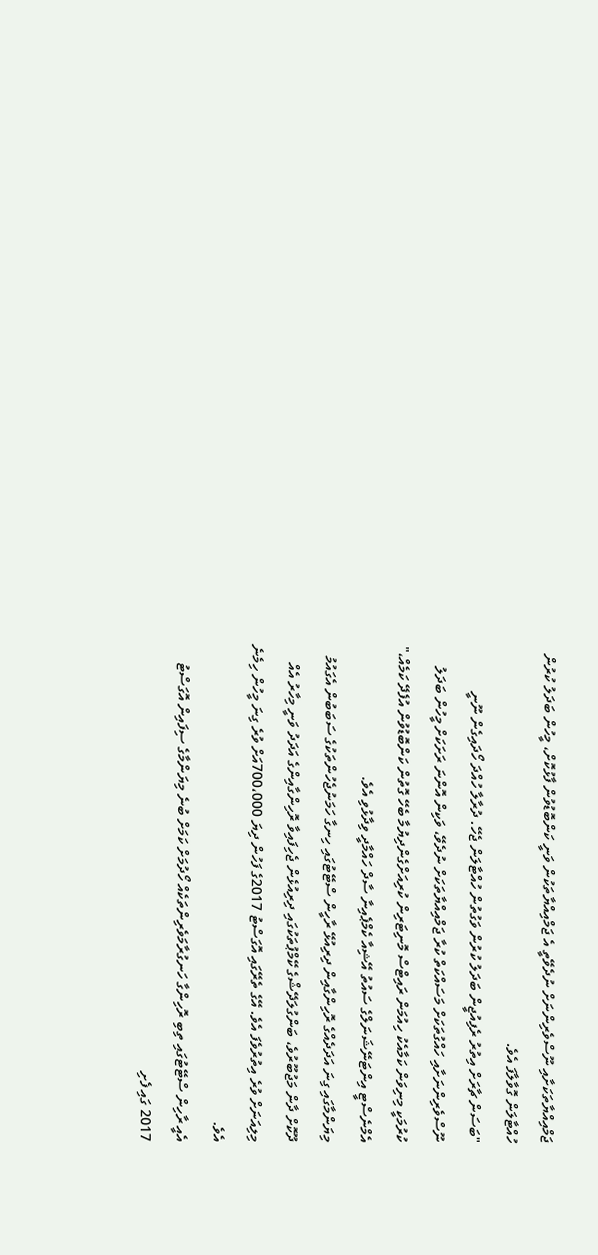ޖަމްއިއްޔާތަކަށާއި ނޫސްވެރިންނަށް ނުދެވޭތީ އެ ޖަމްއިއްޔާތަކުން ވަނީ ކަންބޮޑުވުން ފާޅުކޮށް، މީހުން ބަދަލު ކުރުން ހުއްޓާލަން ގޮވާލާފަ އެވެ.
"ބަސަން ޗާރަށް އިތުރު ރެފިއުޖީން ބަދަލު ކުރުން ވަގުތުން ހުއްޓާލަން ޖެހޭ. ދުރާލާ ހުއްދަ ހޯދައިގެން ނޫނީ ނޫސްވެރިންނަށާއި ހައްގުތަކަށް މަސައްކަތް ކުރާ ޖަމްއިއްޔާތަކަށް ނުދެވޭ، ވަކިން އޮންނަ ރަށަކަށް މީހުން ބަދަލު ކުރުމަކީ މިނިވަން ކަމާއެކު ހިއުމަން ރައިޓްސް މޮނިޓަރިން ކުރިއަށްގެންދިޔުމާ ބެހޭ ގޮތުން ކަންބޮޑުވުން އުފެދޭ ކަމެއް،" އެމްނެސްޓީ އިންޓަނޭޝަނަލްގެ ސައުތު އޭޝިއާ ކެމްޕެއިނާ ސާދް ހައްމާދީ ވިދާޅުވި އެވެ.
މިޔަންމާގައި ގިނަ އަދަދެއްގެ ރޮހިންގާއިން ދިރިއުޅޭ ރާހީން ސްޓޭޓުގައި ހިނގާ ހަމަނުޖެހުންތަކުގެ ސަބަބުން އެގައުމު ދޫކޮށް ދާން މަޖުބޫރުވެ، ބަންގުލަދޭޝްގެ ކޭމްޕުތަކުގައި ދިރިއުޅެން ޖެހިފައިވާ ރޮހިންގާއިންގެ އަދަދު ވަނީ މިހާރު އެއް މިލިއަނަށް ވުރެ އިތުރުވެފަ އެވެ. އޭގެ ތެރޭގައި އޮގަސްޓު 2017ގެ ފަހުން ދިޔަ 700،000އަށް ވުރެ ގިނަ މީހުން ހިމެނެ އެވެ.
އެއީ ރާހިން ސްޓޭޓުގައި ތިބި ރޮހިންގާ ހަނގުރާމަވެރިންތަކެއް ހޯދުމަށް ކަމަށް ބުނެ މިޔަންމާގެ ސިފައިން އޮގަސްޓު 2017 ގައި ފެށި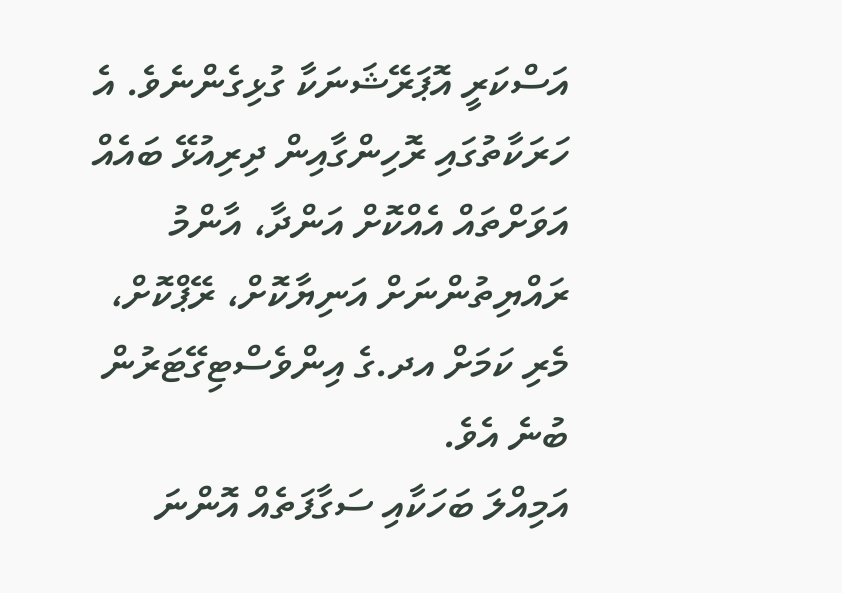އަސްކަރީ އޮޕަރޭޝަނަކާ ގުޅިގެންނެވެ. އެ ހަރަކާތުގައި ރޮހިންގާއިން ދިރިއުޅޭ ބައެއް އަވަށްތައް އެއްކޮށް އަންދާ، އާންމު ރައްޔިތުންނަށް އަނިޔާކޮށް، ރޭޕްކޮށް، މެރި ކަމަށް އދ.ގެ އިންވެސްޓިގޭޓަރުން ބުނެ އެވެ.
އަމިއްލަ ބަހަކާއި ސަގާފަތެއް އޮންނަ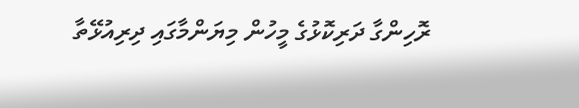ރޮހިންގާ ދަރިކޮޅުގެ މީހުން މިޔަންމާގައި ދިރިއުޅޭތާ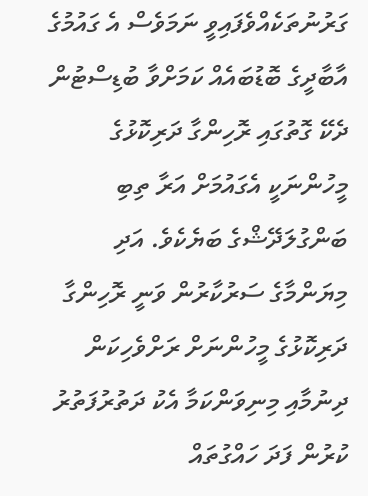ގަރުނުތަކެއްވެފައިވީ ނަމަވެސް އެ ގައުމުގެ އާބާދީގެ ބޮޑުބައެއް ކަމަށްވާ ބުޑިސްޓުން ދެކޭ ގޮތުގައި ރޮހިންގާ ދަރިކޮޅުގެ މީހުންނަކީ އެގައުމަށް އަރާ ތިބި ބަންގުލަދޭޝްގެ ބަޔެކެވެ. އަދި މިޔަންމާގެ ސަރުކާރުން ވަނީ ރޮހިންގާ ދަރިކޮޅުގެ މީހުންނަށް ރަށްވެހިކަން ދިނުމާއި މިނިވަންކަމާ އެކު ދަތުރުފަތުރު ކުރުން ފަދަ ހައްގުތައް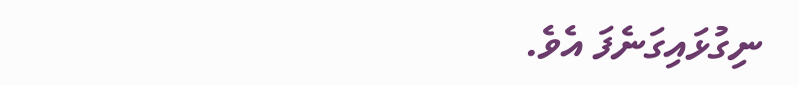ނިގުޅައިގަނެފަ އެވެ.